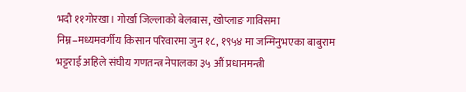भदौ ११गोरखा। गोर्खा जिल्लाको बेलबास, खोप्लाङ गाविसमा निम्न–मध्यमवर्गीय किसान परिवारमा जुन १८, १९५४ मा जन्मिनुभएका बाबुराम भट्टराई अहिले संघीय गणतन्त्र नेपालका ३५ औं प्रधानमन्त्री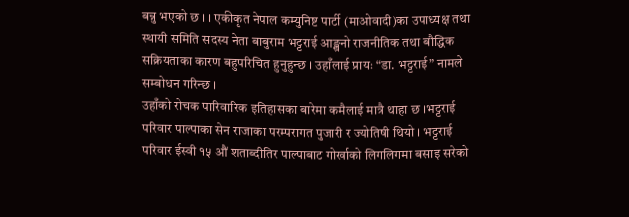बन्नु भएको छ । । एकीकृत नेपाल कम्युनिष्ट पार्टी (माओवादी)का उपाध्यक्ष तथा स्थायी समिति सदस्य नेता बाबुराम भट्टराई आङ्खनो राजनीतिक तथा बौद्धिक सक्रियताका कारण बहुपरिचित हुनुहुन्छ । उहाँलाई प्रायः “डा. भट्टराई” नामले सम्बोधन गरिन्छ ।
उहाँको रोचक पारिवारिक इतिहासका बारेमा कमैलाई मात्रै थाहा छ ।भट्टराई परिवार पाल्पाका सेन राजाका परम्परागत पुजारी र ज्योतिषी थियो । भट्टराई परिवार ईस्वी १५ औं शताब्दीतिर पाल्पाबाट गोर्खाको लिगलिगमा बसाइ सरेको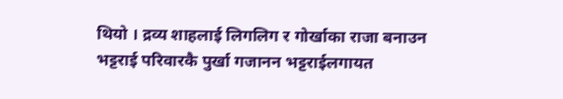थियो । द्रव्य शाहलाई लिगलिग र गोर्खाका राजा बनाउन भट्टराई परिवारकै पुर्खा गजानन भट्टराईलगायत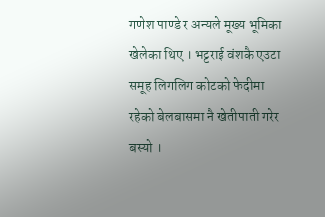गणेश पाण्डे र अन्यले मूख्य भूमिका खेलेका थिए । भट्टराई वंशकै एउटा समूह लिगलिग कोटको फेदीमा रहेको बेलबासमा नै खेतीपाती गरेर बस्यो ।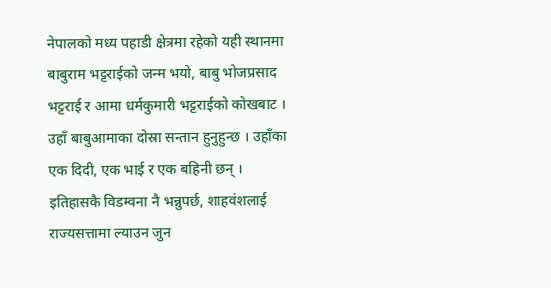नेपालको मध्य पहाडी क्षेत्रमा रहेको यही स्थानमा बाबुराम भट्टराईको जन्म भयो, बाबु भोजप्रसाद भट्टराई र आमा धर्मकुमारी भट्टराईको कोखबाट । उहाँ बाबुआमाका दोस्रा सन्तान हुनुहुन्छ । उहाँका एक दिदी, एक भाई र एक बहिनी छन् ।
इतिहासकै विडम्वना नै भन्नुपर्छ, शाहवंशलाई राज्यसत्तामा ल्याउन जुन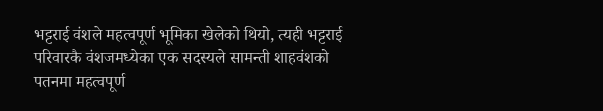भट्टराई वंशले महत्वपूर्ण भूमिका खेलेको थियो, त्यही भट्टराई परिवारकै वंशजमध्येका एक सदस्यले सामन्ती शाहवंशको पतनमा महत्वपूर्ण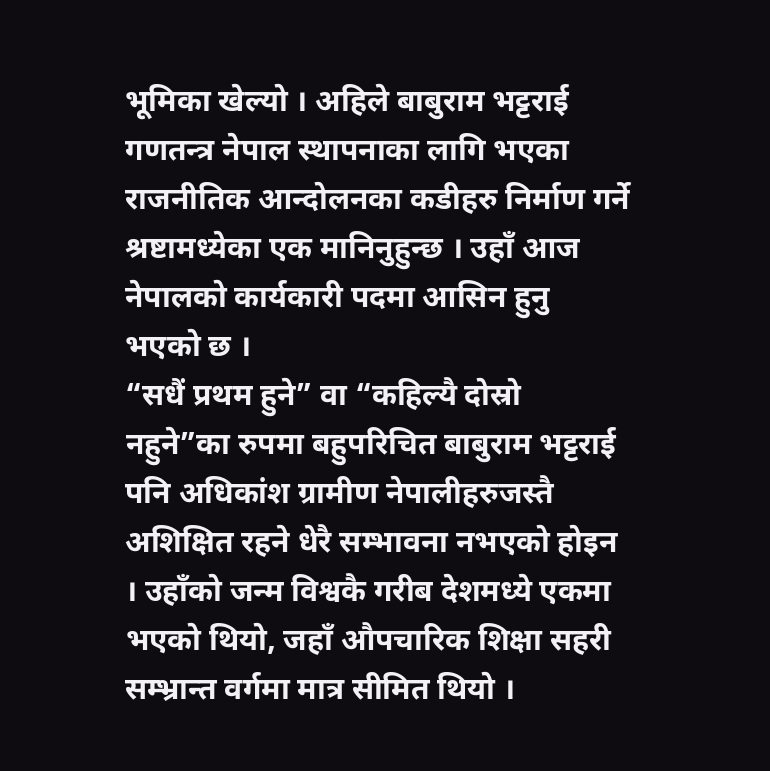भूमिका खेल्यो । अहिले बाबुराम भट्टराई गणतन्त्र नेपाल स्थापनाका लागि भएका राजनीतिक आन्दोलनका कडीहरु निर्माण गर्ने श्रष्टामध्येका एक मानिनुहुन्छ । उहाँ आज नेपालको कार्यकारी पदमा आसिन हुनु भएको छ ।
“सधैं प्रथम हुने” वा “कहिल्यै दोस्रो नहुने”का रुपमा बहुपरिचित बाबुराम भट्टराई पनि अधिकांश ग्रामीण नेपालीहरुजस्तै अशिक्षित रहने धेरै सम्भावना नभएको होइन । उहाँको जन्म विश्वकै गरीब देशमध्ये एकमा भएको थियो, जहाँ औपचारिक शिक्षा सहरी सम्भ्रान्त वर्गमा मात्र सीमित थियो ।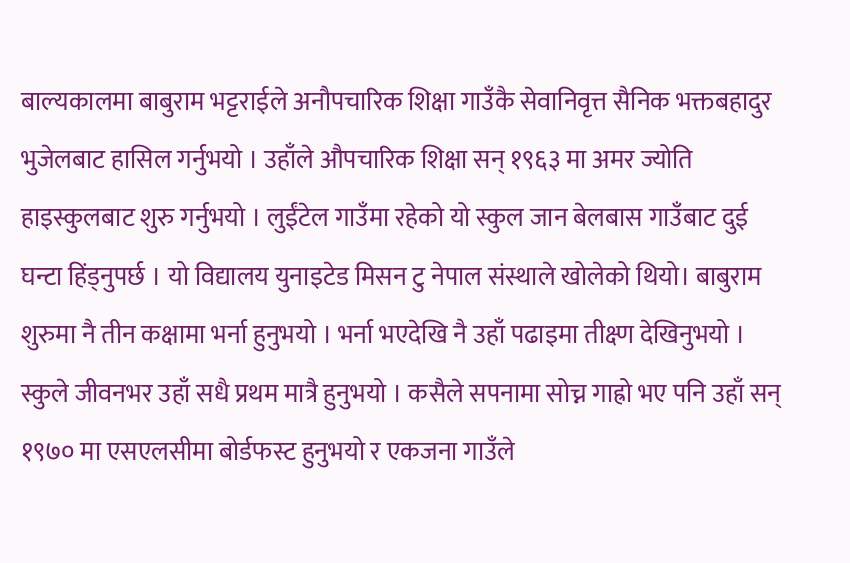बाल्यकालमा बाबुराम भट्टराईले अनौपचारिक शिक्षा गाउँकै सेवानिवृत्त सैनिक भक्तबहादुर भुजेलबाट हासिल गर्नुभयो । उहाँले औपचारिक शिक्षा सन् १९६३ मा अमर ज्योति हाइस्कुलबाट शुरु गर्नुभयो । लुईंटेल गाउँमा रहेको यो स्कुल जान बेलबास गाउँबाट दुई घन्टा हिंड्नुपर्छ । यो विद्यालय युनाइटेड मिसन टु नेपाल संस्थाले खोलेको थियो। बाबुराम शुरुमा नै तीन कक्षामा भर्ना हुनुभयो । भर्ना भएदेखि नै उहाँ पढाइमा तीक्ष्ण देखिनुभयो । स्कुले जीवनभर उहाँ सधै प्रथम मात्रै हुनुभयो । कसैले सपनामा सोच्न गाह्रो भए पनि उहाँ सन् १९७० मा एसएलसीमा बोर्डफस्ट हुनुभयो र एकजना गाउँले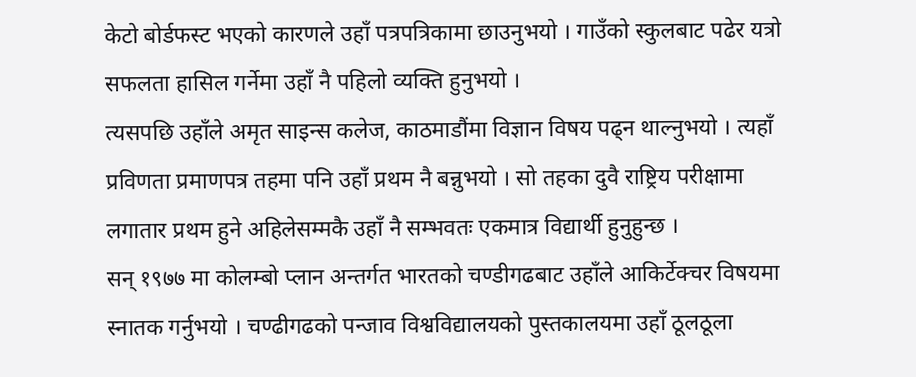केटो बोर्डफस्ट भएको कारणले उहाँ पत्रपत्रिकामा छाउनुभयो । गाउँको स्कुलबाट पढेर यत्रो सफलता हासिल गर्नेमा उहाँ नै पहिलो व्यक्ति हुनुभयो ।
त्यसपछि उहाँले अमृत साइन्स कलेज, काठमाडौंमा विज्ञान विषय पढ्न थाल्नुभयो । त्यहाँ प्रविणता प्रमाणपत्र तहमा पनि उहाँ प्रथम नै बन्नुभयो । सो तहका दुवै राष्ट्रिय परीक्षामा लगातार प्रथम हुने अहिलेसम्मकै उहाँ नै सम्भवतः एकमात्र विद्यार्थी हुनुहुन्छ ।
सन् १९७७ मा कोलम्बो प्लान अन्तर्गत भारतको चण्डीगढबाट उहाँले आकिर्टेक्चर विषयमा स्नातक गर्नुभयो । चण्ढीगढको पन्जाव विश्वविद्यालयको पुस्तकालयमा उहाँ ठूलठूला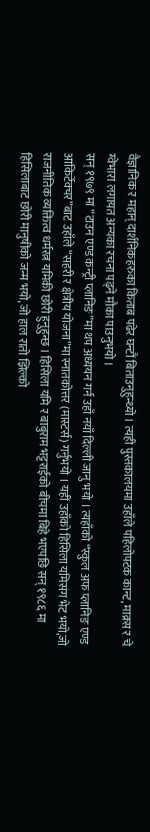वैज्ञानिक र महान् दार्शनिकहरुका किताब पढेर घन्टौं बिताउनुहुन्थ्यो । त्यही पुस्तकालयमा उहाँले पहिलोपटक कान्ट, माक्र्स र चे ग्वेभारा लगायत अन्यका रचना पढ्ने मौका पाउनुभयो ।
सन् १९७९ मा “टाउन एण्ड कन्ट्री प्लानिङ”मा थप अध्ययन गर्न उहाँ नयाँ दिल्ली जानु भयो । त्यहाँको “स्कुल अफ प्लानिङ एण्ड आकिर्टेक्चर”बाट उहाँले “सहरी र क्षेत्रीय योजना”मा स्नातकोत्तर (मास्टर्स) गर्नुभयो । यहीं उहाँको हिसिला यमिसंग भेट भयो,जो राजनीतिक व्यक्तित्व धर्मरत्न यमिकी छोरी हुनुहुन्छ । हिसिला यमि र बाबुराम भट्टराईको बीचमा बिहे भएपछि सन् १९८६ मा हिसिलाबाट छोरी मानुषीको जन्म भयो, जो हाल रातो झिल्को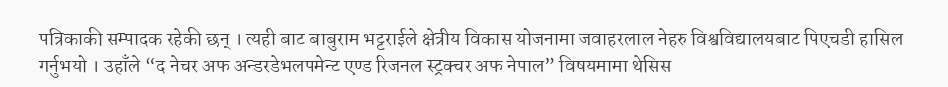पत्रिकाकी सम्पादक रहेकी छन् । त्यही बाट बाबुराम भट्टराईले क्षेत्रीय विकास योजनामा जवाहरलाल नेहरु विश्वविद्यालयबाट पिएचडी हासिल गर्नुभयो । उहाँले “द नेचर अफ अन्डरडेभलपमेन्ट एण्ड रिजनल स्ट्रक्चर अफ नेपाल” विषयमामा थेसिस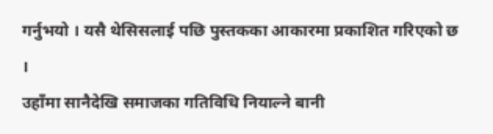गर्नुभयो । यसै थेसिसलाई पछि पुस्तकका आकारमा प्रकाशित गरिएको छ ।
उहाँमा सानैदेखि समाजका गतिविधि नियाल्ने बानी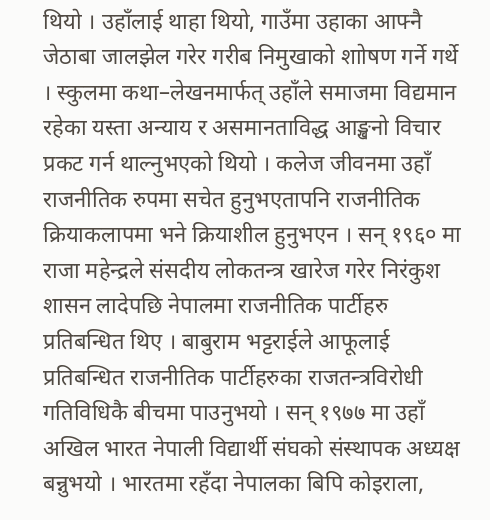थियो । उहाँलाई थाहा थियो, गाउँमा उहाका आफ्नै जेठाबा जालझेल गरेर गरीब निमुखाको शाोषण गर्ने गर्थे । स्कुलमा कथा–लेखनमार्फत् उहाँले समाजमा विद्यमान रहेका यस्ता अन्याय र असमानताविद्ध आङ्खनो विचार प्रकट गर्न थाल्नुभएको थियो । कलेज जीवनमा उहाँ राजनीतिक रुपमा सचेत हुनुभएतापनि राजनीतिक क्रियाकलापमा भने क्रियाशील हुनुभएन । सन् १९६० मा राजा महेन्द्रले संसदीय लोकतन्त्र खारेज गरेर निरंकुश शासन लादेपछि नेपालमा राजनीतिक पार्टीहरु प्रतिबन्धित थिए । बाबुराम भट्टराईले आफूलाई प्रतिबन्धित राजनीतिक पार्टीहरुका राजतन्त्रविरोधी गतिविधिकै बीचमा पाउनुभयो । सन् १९७७ मा उहाँ अखिल भारत नेपाली विद्यार्थी संघको संस्थापक अध्यक्ष बन्नुभयो । भारतमा रहँदा नेपालका बिपि कोइराला,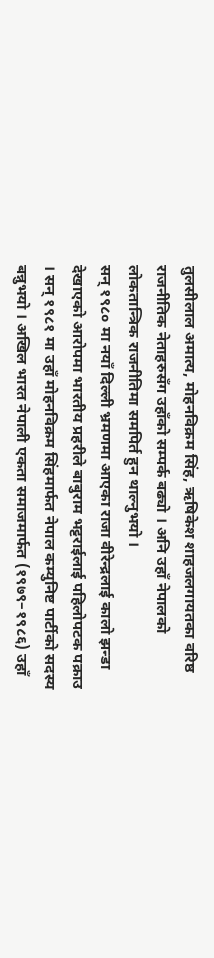तुलसीलाल अमात्य, मोहनविक्रम सिंह, ऋषिकेश शाहजलगायतका वरिष्ठ राजनीतिक नेताहरुसँग उहाँको सम्पर्क बढ्यो । अनि उहाँ नेपालको लोकतान्त्रिक राजनीतिमा समपिर्त हुन थाल्नुभयो ।
सन् १९८० मा नयाँ दिल्ली भ्रमणमा आएका राजा वीरेन्द्रलाई कालो झन्डा देखाएको आरोपमा भारतीय प्रहरीले बाबुराम भट्टराईलाई पहिलोपटक पक्राउ । सन् १९८१ मा उहाँ मोहनविक्रम सिंहमार्फत नेपाल कम्युनिष्ट पार्टीको सदस्य बन्नुभयो । अखिल भारत नेपाली एकता समाजमार्फत (१९७९–१९८६) उहाँ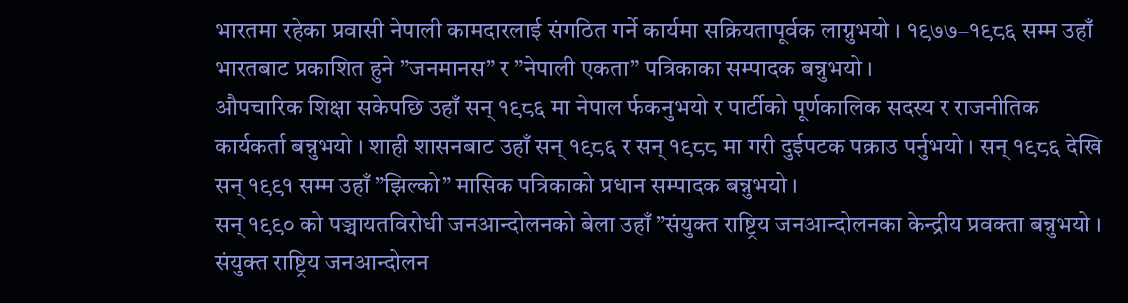भारतमा रहेका प्रवासी नेपाली कामदारलाई संगठित गर्ने कार्यमा सक्रियतापूर्वक लाग्नुभयो । १९७७–१९८६ सम्म उहाँ भारतबाट प्रकाशित हुने ”जनमानस” र ”नेपाली एकता” पत्रिकाका सम्पादक बन्नुभयो ।
औपचारिक शिक्षा सकेपछि उहाँ सन् १९८६ मा नेपाल र्फकनुभयो र पार्टीको पूर्णकालिक सदस्य र राजनीतिक कार्यकर्ता बन्नुभयो । शाही शासनबाट उहाँ सन् १९८६ र सन् १९८८ मा गरी दुईपटक पक्राउ पर्नुभयो । सन् १९८६ देखि सन् १९९१ सम्म उहाँ ”झिल्को” मासिक पत्रिकाको प्रधान सम्पादक बन्नुभयो ।
सन् १९९० को पञ्चायतविरोधी जनआन्दोलनको बेला उहाँ ”संयुक्त राष्ट्रिय जनआन्दोलनका केन्द्रीय प्रवक्ता बन्नुभयो । संयुक्त राष्ट्रिय जनआन्दोलन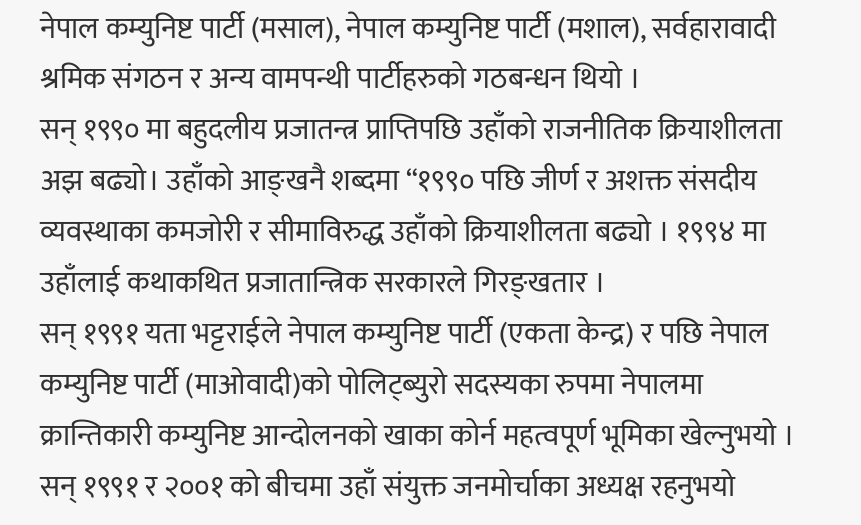नेपाल कम्युनिष्ट पार्टी (मसाल), नेपाल कम्युनिष्ट पार्टी (मशाल), सर्वहारावादी श्रमिक संगठन र अन्य वामपन्थी पार्टीहरुको गठबन्धन थियो ।
सन् १९९० मा बहुदलीय प्रजातन्त्र प्राप्तिपछि उहाँको राजनीतिक क्रियाशीलता अझ बढ्यो। उहाँको आङ्खनै शब्दमा “१९९० पछि जीर्ण र अशक्त संसदीय व्यवस्थाका कमजोरी र सीमाविरुद्ध उहाँको क्रियाशीलता बढ्यो । १९९४ मा उहाँलाई कथाकथित प्रजातान्त्रिक सरकारले गिरङ्खतार ।
सन् १९९१ यता भट्टराईले नेपाल कम्युनिष्ट पार्टी (एकता केन्द्र) र पछि नेपाल कम्युनिष्ट पार्टी (माओवादी)को पोलिट्ब्युरो सदस्यका रुपमा नेपालमा क्रान्तिकारी कम्युनिष्ट आन्दोलनको खाका कोर्न महत्वपूर्ण भूमिका खेल्नुभयो । सन् १९९१ र २००१ को बीचमा उहाँ संयुक्त जनमोर्चाका अध्यक्ष रहनुभयो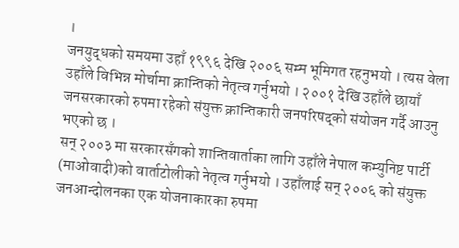।
जनयुद्धको समयमा उहाँ १९९६ देखि २००६ सम्म भूमिगत रहनुभयो । त्यस वेला उहाँले विभिन्न मोर्चामा क्रान्तिको नेतृत्व गर्नुभयो । २००१ देखि उहाँले छायाँ जनसरकारको रुपमा रहेको संयुक्त क्रान्तिकारी जनपरिषद्को संयोजन गर्दै आउनु भएको छ ।
सन् २००३ मा सरकारसँगको शान्तिवार्ताका लागि उहाँले नेपाल कम्युनिष्ट पार्टी (माओवादी)को वार्ताटोलीको नेतृत्व गर्नुभयो । उहाँलाई सन् २००६ को संयुक्त जनआन्दोलनका एक योजनाकारका रुपमा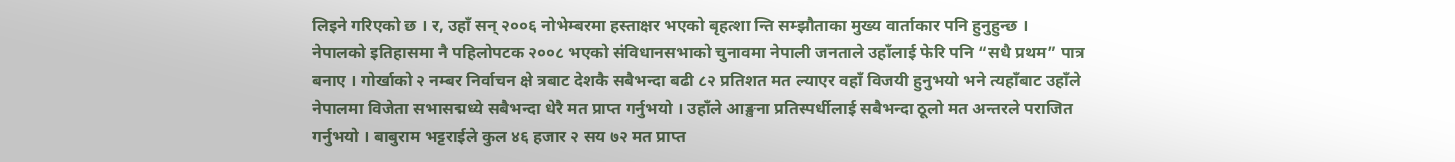लिइने गरिएको छ । र, उहाँ सन् २००६ नोभेम्बरमा हस्ताक्षर भएको बृहत्शा न्ति सम्झौताका मुख्य वार्ताकार पनि हुनुहुन्छ ।
नेपालको इतिहासमा नै पहिलोपटक २००८ भएको संविधानसभाको चुनावमा नेपाली जनताले उहाँलाई फेरि पनि “सधै प्रथम” पात्र बनाए । गोर्खाको २ नम्बर निर्वाचन क्षे त्रबाट देशकै सबैभन्दा बढी ८२ प्रतिशत मत ल्याएर वहाँ विजयी हुनुभयो भने त्यहाँबाट उहाँले नेपालमा विजेता सभासद्मध्ये सबैभन्दा धेरै मत प्राप्त गर्नुभयो । उहाँले आङ्खना प्रतिस्पर्धीलाई सबैभन्दा ठूलो मत अन्तरले पराजित गर्नुभयो । बाबुराम भट्टराईले कुल ४६ हजार २ सय ७२ मत प्राप्त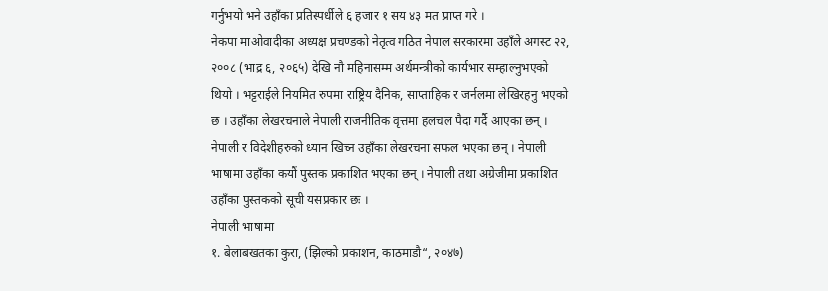गर्नुभयो भने उहाँका प्रतिस्पर्धीले ६ हजार १ सय ४३ मत प्राप्त गरे ।
नेकपा माओवादीका अध्यक्ष प्रचण्डको नेतृत्व गठित नेपाल सरकारमा उहाँले अगस्ट २२, २००८ (भाद्र ६, २०६५) देखि नौ महिनासम्म अर्थमन्त्रीको कार्यभार सम्हाल्नुभएको थियो । भट्टराईले नियमित रुपमा राष्ट्रिय दैनिक, साप्ताहिक र जर्नलमा लेखिरहनु भएको छ । उहाँका लेखरचनाले नेपाली राजनीतिक वृत्तमा हलचल पैदा गर्दै आएका छन् । नेपाली र विदेशीहरुको ध्यान खिच्न उहाँका लेखरचना सफल भएका छन् । नेपाली भाषामा उहाँका कयौं पुस्तक प्रकाशित भएका छन् । नेपाली तथा अग्रेजीमा प्रकाशित उहाँका पुस्तकको सूची यसप्रकार छः ।
नेपाली भाषामा
१. बेलाबखतका कुरा, (झिल्को प्रकाशन, काठमाडौ“, २०४७)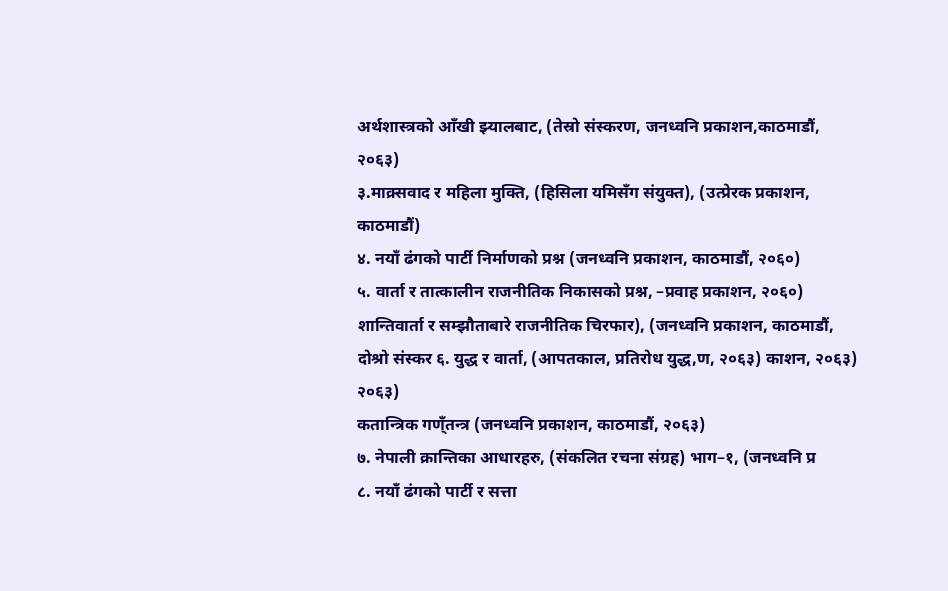अर्थशास्त्रको आँखी झ्यालबाट, (तेस्रो संस्करण, जनध्वनि प्रकाशन,काठमाडौं, २०६३)
३.माक्र्सवाद र महिला मुक्ति, (हिसिला यमिसँग संयुक्त), (उत्प्रेरक प्रकाशन, काठमाडौं)
४. नयाँ ढंगको पार्टी निर्माणको प्रश्न (जनध्वनि प्रकाशन, काठमाडौं, २०६०)
५. वार्ता र तात्कालीन राजनीतिक निकासको प्रश्न, –प्रवाह प्रकाशन, २०६०) शान्तिवार्ता र सम्झौताबारे राजनीतिक चिरफार), (जनध्वनि प्रकाशन, काठमाडौं, दोश्रो संस्कर ६. युद्ध र वार्ता, (आपतकाल, प्रतिरोध युद्ध,ण, २०६३) काशन, २०६३) २०६३)
कतान्त्रिक गण्ँतन्त्र (जनध्वनि प्रकाशन, काठमाडौं, २०६३)
७. नेपाली क्रान्तिका आधारहरु, (संकलित रचना संग्रह) भाग–१, (जनध्वनि प्र
८. नयाँ ढंगको पार्टी र सत्ता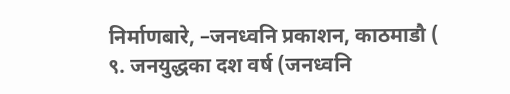निर्माणबारे, –जनध्वनि प्रकाशन, काठमाडौ (
९. जनयुद्धका दश वर्ष (जनध्वनि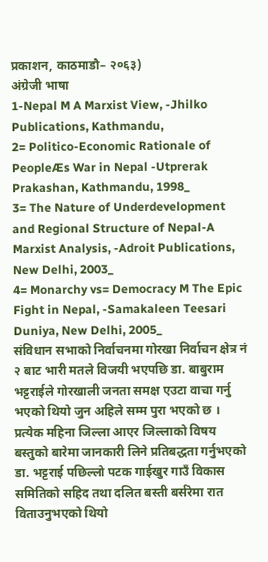प्रकाशन, काठमाडौ– २०६३)
अंग्रेजी भाषा
1-Nepal M A Marxist View, -Jhilko Publications, Kathmandu,
2= Politico-Economic Rationale of PeopleÆs War in Nepal -Utprerak
Prakashan, Kathmandu, 1998_
3= The Nature of Underdevelopment and Regional Structure of Nepal-A
Marxist Analysis, -Adroit Publications, New Delhi, 2003_
4= Monarchy vs= Democracy M The Epic Fight in Nepal, -Samakaleen Teesari
Duniya, New Delhi, 2005_
संविधान सभाको निर्वाचनमा गोरखा निर्वाचन क्षेत्र नं २ बाट भारी मतले विजयी भएपछि डा. बाबुराम भट्टराईले गोरखाली जनता समक्ष एउटा वाचा गर्नु भएको थियो जुन अहिले सम्म पुरा भएको छ । प्रत्येक महिना जिल्ला आएर जिल्लाको विषय बस्तुको बारेमा जानकारी लिने प्रतिबद्धता गर्नुभएको डा. भट्टराई पछिल्लो पटक गाईखुर गाउँ विकास समितिको सहिद तथा दलित बस्ती बर्सरेमा रात विताउनुभएको थियो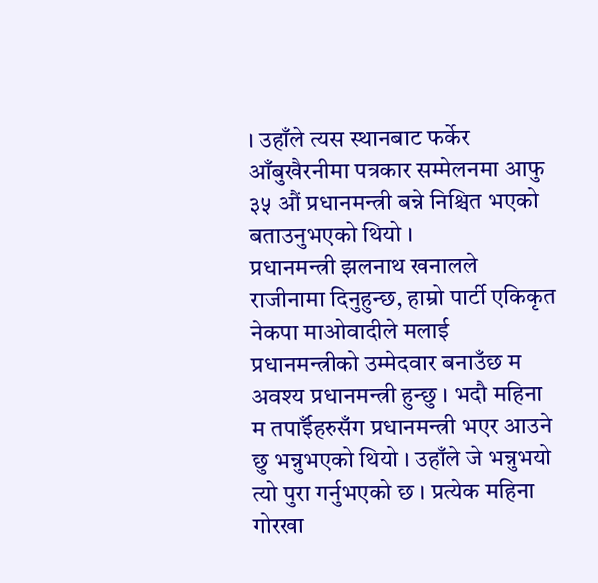। उहाँले त्यस स्थानबाट फर्केर आँबुखैरनीमा पत्रकार सम्मेलनमा आफु ३५ औं प्रधानमन्त्री बन्ने निश्चित भएको बताउनुभएको थियो ।
प्रधानमन्त्री झलनाथ खनालले राजीनामा दिनुहुन्छ, हाम्रो पार्टी एकिकृत नेकपा माओवादीले मलाई प्रधानमन्त्रीको उम्मेदवार बनाउँछ म अवश्य प्रधानमन्त्री हुन्छु । भदौ महिना म तपाईँहरुसँग प्रधानमन्त्री भएर आउने छु भन्नुभएको थियो । उहाँले जे भन्नुभयो त्यो पुरा गर्नुभएको छ । प्रत्येक महिना गोरखा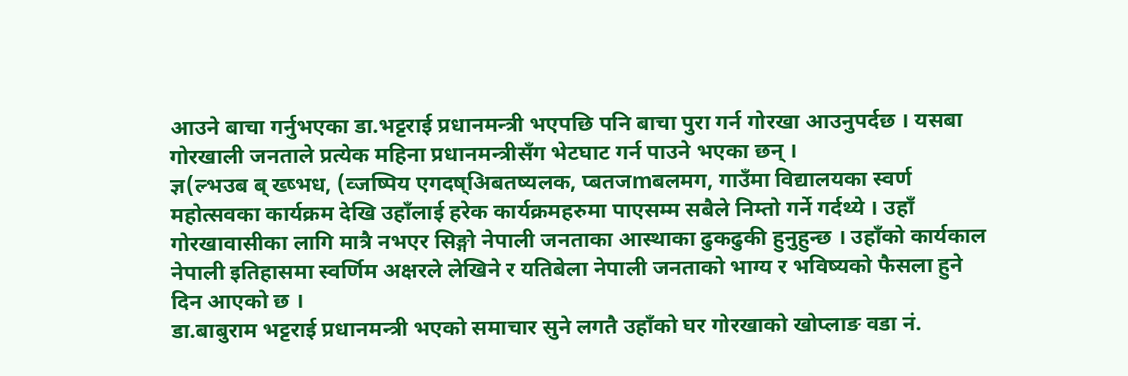आउने बाचा गर्नुभएका डा.भट्टराई प्रधानमन्त्री भएपछि पनि बाचा पुरा गर्न गोरखा आउनुपर्दछ । यसबा गोरखाली जनताले प्रत्येक महिना प्रधानमन्त्रीसँग भेटघाट गर्न पाउने भएका छन् ।
ज्ञ(ल्भउब ब् ख्ष्भध, (व्जष्पिय एगदष्अिबतष्यलक, प्बतजmबलमग, गाउँमा विद्यालयका स्वर्ण महोत्सवका कार्यक्रम देखि उहाँलाई हरेक कार्यक्रमहरुमा पाएसम्म सबैले निम्तो गर्ने गर्दथ्ये । उहाँ गोरखावासीका लागि मात्रै नभएर सिङ्गो नेपाली जनताका आस्थाका ढुकढुकी हुनुहुन्छ । उहाँको कार्यकाल नेपाली इतिहासमा स्वर्णिम अक्षरले लेखिने र यतिबेला नेपाली जनताको भाग्य र भविष्यको फैसला हुने दिन आएको छ ।
डा.बाबुराम भट्टराई प्रधानमन्त्री भएको समाचार सुने लगतै उहाँको घर गोरखाको खोप्लाङ वडा नं.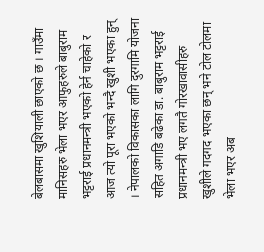बेलबासमा खुशियाली छाएको छ । गाउँमा मानिसहरु भेला भएर आफुहरुले बाबुराम भट्टराई प्रधानमन्त्री भएको हेर्न चाहेको र आज त्यो पूरा भएको भन्दै खुशी भएका हुन् । नेपालको विकासका लागि दुरगामि योजना सहित अगाडि बढेका डा. बाबुराम भट्टराई प्रधानमन्त्री भए लगतै गोरखावासीहरु खुशीले गदगद भएका छन् भने टोल टोलमा भेला भएर अब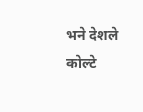भने देशले कोल्टे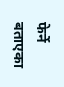फेर्ने बताएका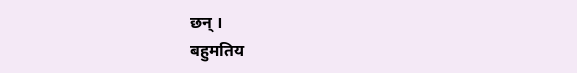छन् ।
बहुमतिय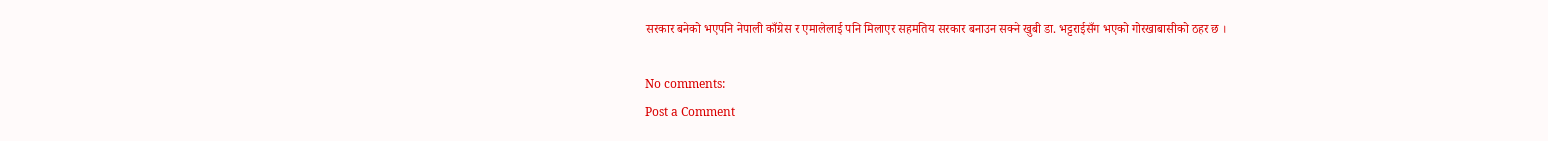सरकार बनेको भएपनि नेपाली काँग्रेस र एमालेलाई पनि मिलाएर सहमतिय सरकार बनाउन सक्ने खुबी डा. भट्टराईसँग भएको गोरखाबासीको ठहर छ ।

No comments:
Post a Comment